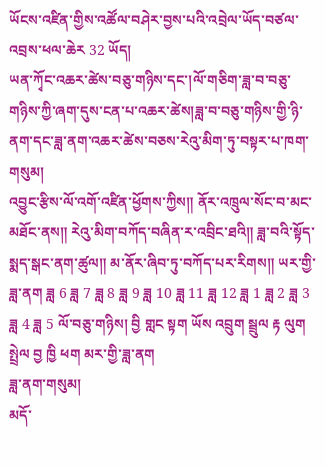ཡོངས་འཛིན་གྱིས་འཚོལ་བཤེར་བྱས་པའི་འབྲེལ་ཡོད་བཙལ་འབྲས་ཕལ་ཆེར 32 ཡོད།
ཡན་ཀྭོང་འཆར་ཚེས་བཅུ་གཉིས་དང་།ལོ་གཅིག་ཟླ་བ་བཅུ་གཉིས་ཀྱི་ཞག་དུས་ངན་པ་འཆར་ཚེས།ཟླ་བ་བཅུ་གཉིས་གྱི་ཉི་ནག་དང་ཟླ་ནག་འཆར་ཚེས་བཅས་རེའུ་མིག་ཏུ་བསྟར་པ་ཁག་གསུམ།
འབྱུང་རྩིས་ལོ་འགོ་འཛིན་ཕྱོགས་ཀྱིས༎ ནོར་འཁྲུལ་སོང་བ་མང་མཐོང་ནས༎ རེའུ་མིག་བཀོད་བཞིན་ར་འབྲིང་ཐའི༎ ཟླ་བའི་སྟོད་སྨད་སྒང་ནག་ཚུལ༎ མ་ནོར་ཞིབ་ཏུ་བཀོད་པར་རིགས༎ ཡར་གྱི་ཟླ་ནག ཟླ 6 ཟླ 7 ཟླ 8 ཟླ 9 ཟླ 10 ཟླ 11 ཟླ 12 ཟླ 1 ཟླ 2 ཟླ 3 ཟླ 4 ཟླ 5 ལོ་བཅུ་གཉིས། བྱི གླང སྟག ཡོས འབྲུག སྦྲུལ རྟ ལུག སྤྲེལ བྱ ཁྱི ཕག མར་གྱི་ཟླ་ནག
ཟླ་ནག་གསུམ།
མདོ་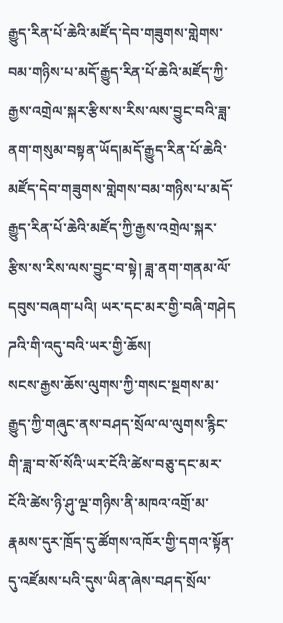རྒྱུད་རིན་པོ་ཆེའི་མཛོད་དེབ་གཟུགས་གླེགས་བམ་གཉིས་པ་མདོ་རྒྱུད་རིན་པོ་ཆེའི་མཛོད་ཀྱི་རྒྱས་འགྲེལ་སྐར་རྩིས་ས་རིས་ལས་བྱུང་བའི་ཟླ་ནག་གསུམ་བསྟན་ཡོད།མདོ་རྒྱུད་རིན་པོ་ཆེའི་མཛོད་དེབ་གཟུགས་གླེགས་བམ་གཉིས་པ་མདོ་རྒྱུད་རིན་པོ་ཆེའི་མཛོད་ཀྱི་རྒྱས་འགྲེལ་སྐར་རྩིས་ས་རིས་ལས་བྱུང་བ་སྟེ། ཟླ་ནག་གནམ་ལོ་དབུས་བཞག་པའི། ཡར་དང་མར་གྱི་བཞི་གཤེད
ཌའི་གི་འདུ་བའི་ཡར་གྱི་ཆོས།
སངས་རྒྱས་ཆོས་ལུགས་ཀྱི་གསང་སྔགས་མ་རྒྱུད་ཀྱི་གཞུང་ནས་བཤད་སྲོལ་ལ་ལུགས་རྙིང་གི་ཟླ་བ་སོ་སོའི་ཡར་ངོའི་ཚེས་བཅུ་དང་མར་ངོའི་ཚེས་ཉི་ཤུ་ལྔ་གཉིས་ནི་མཁའ་འགྲོ་མ་རྣམས་དུར་ཁྲོད་དུ་ཚོགས་འཁོར་གྱི་དགའ་སྟོན་དུ་འཛོམས་པའི་དུས་ཡིན་ཞེས་བཤད་སྲོལ་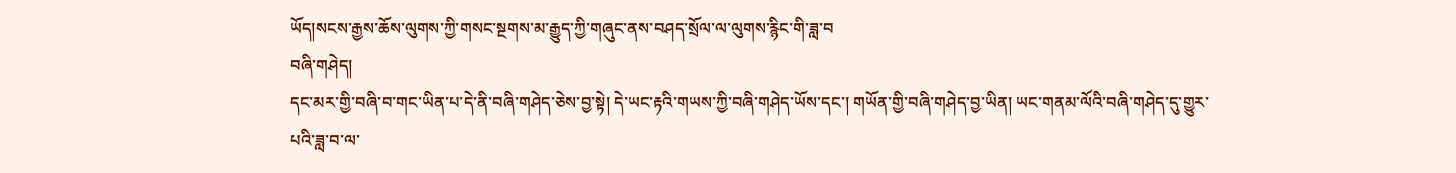ཡོད།སངས་རྒྱས་ཆོས་ལུགས་ཀྱི་གསང་སྔགས་མ་རྒྱུད་ཀྱི་གཞུང་ནས་བཤད་སྲོལ་ལ་ལུགས་རྙིང་གི་ཟླ་བ
བཞི་གཤེད།
དང་མར་གྱི་བཞི་བ་གང་ཡིན་པ་དེ་ནི་བཞི་གཤེད་ཅེས་བྱ་སྟེ། དེ་ཡང་རྟའི་གཡས་ཀྱི་བཞི་གཤེད་ཡོས་དང་། གཡོན་གྱི་བཞི་གཤེད་བྱ་ཡིན། ཡང་གནམ་ལོའི་བཞི་གཤེད་དུ་གྱུར་པའི་ཟླ་བ་ལ་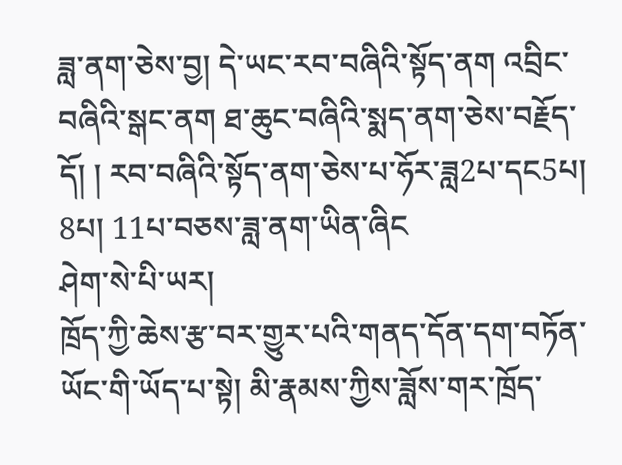ཟླ་ནག་ཅེས་བྱ། དེ་ཡང་རབ་བཞིའི་སྟོད་ནག འབྲིང་བཞིའི་སྒང་ནག ཐ་ཆུང་བཞིའི་སྨད་ནག་ཅེས་བརྗོད་དོ། ། རབ་བཞིའི་སྟོད་ནག་ཅེས་པ་ཧོར་ཟླ2པ་དང5པ། 8པ། 11པ་བཅས་ཟླ་ནག་ཡིན་ཞིང
ཤེག་སེ་པི་ཡར།
ཁྲོད་ཀྱི་ཆེས་རྩ་བར་གྱུར་པའི་གནད་དོན་དག་བཏོན་ཡོང་གི་ཡོད་པ་སྟེ། མི་རྣམས་ཀྱིས་ཟློས་གར་ཁྲོད་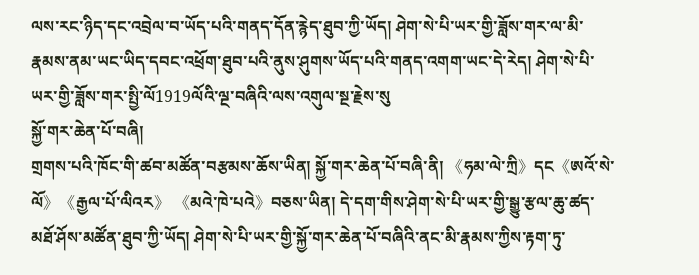ལས་རང་ཉིད་དང་འབྲེལ་བ་ཡོད་པའི་གནད་དོན་རྙེད་ཐུབ་ཀྱི་ཡོད། ཤེག་སེ་པི་ཡར་གྱི་ཟློས་གར་ལ་མི་རྣམས་ནམ་ཡང་ཡིད་དབང་འཕྲོག་ཐུབ་པའི་ནུས་ཤུགས་ཡོད་པའི་གནད་འགག་ཡང་དེ་རེད། ཤེག་སེ་པི་ཡར་གྱི་ཟློས་གར་སྤྱི་ལོ1919ལོའི་ལྔ་བཞིའི་ལས་འགུལ་སྔ་རྗེས་སུ
སྐྱོ་གར་ཆེན་པོ་བཞི།
གྲགས་པའི་ཁོང་གི་ཚབ་མཚོན་བརྩམས་ཆོས་ཡིན། སྐྱོ་གར་ཆེན་པོ་བཞི་ནི། 《ཧམ་ལེ་ཀྲི》དང《ཨའོ་སེ་ལོ》《རྒྱལ་པོ་ལིའར》 《མའེ་ཁེ་པའེ》བཅས་ཡིན། དེ་དག་གིས་ཤེག་སེ་པི་ཡར་གྱི་སྒྱུ་རྩལ་ཆུ་ཚད་མཐོ་ཤོས་མཚོན་ཐུབ་ཀྱི་ཡོད། ཤེག་སེ་པི་ཡར་གྱི་སྐྱོ་གར་ཆེན་པོ་བཞིའི་ནང་མི་རྣམས་ཀྱིས་རྟག་ཏུ་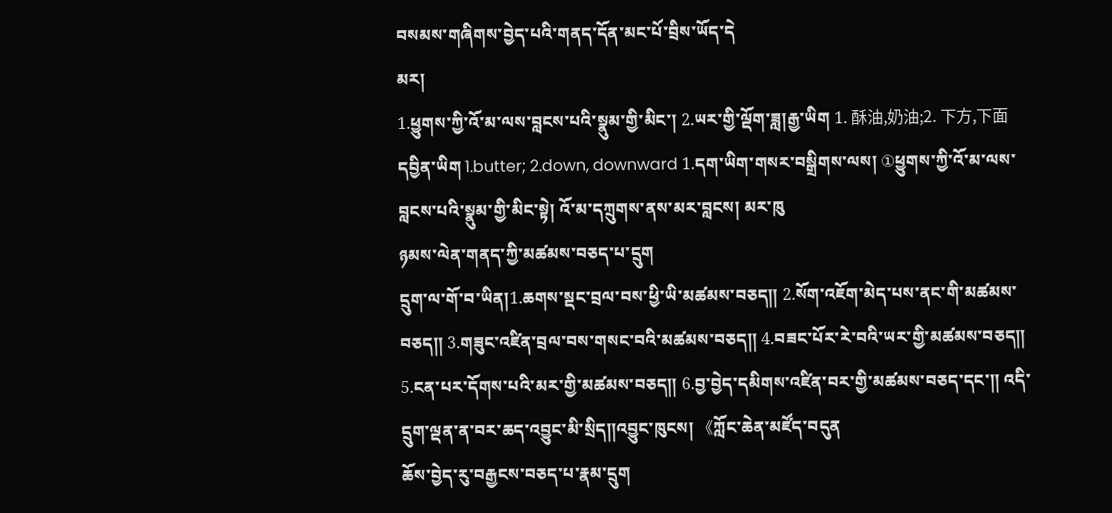བསམས་གཞིགས་བྱེད་པའི་གནད་དོན་མང་པོ་བྲིས་ཡོད་དེ
མར།
1.ཕྱུགས་ཀྱི་འོ་མ་ལས་བླངས་པའི་སྣུམ་གྱི་མིང་། 2.ཡར་གྱི་ལྡོག་ཟླ།རྒྱ་ཡིག 1. 酥油,奶油;2. 下方,下面 དབྱིན་ཡིག 1.butter; 2.down, downward 1.དག་ཡིག་གསར་བསྒྲིགས་ལས། ①ཕྱུགས་ཀྱི་འོ་མ་ལས་བླངས་པའི་སྣུམ་གྱི་མིང་སྟེ། འོ་མ་དཀྲུགས་ནས་མར་བླངས། མར་ཁུ
ཉམས་ལེན་གནད་ཀྱི་མཚམས་བཅད་པ་དྲུག
དྲུག་ལ་གོ་བ་ཡིན།1.ཆགས་སྡང་བྲལ་བས་ཕྱི་ཡི་མཚམས་བཅད༎ 2.སོག་འཇོག་མེད་པས་ནང་གི་མཚམས་བཅད༎ 3.གཟུང་འཛིན་བྲལ་བས་གསང་བའི་མཚམས་བཅད༎ 4.བཟང་པོར་རེ་བའི་ཡར་གྱི་མཚམས་བཅད༎ 5.ངན་པར་དོགས་པའི་མར་གྱི་མཚམས་བཅད༎ 6.བྱ་བྱེད་དམིགས་འཛིན་བར་གྱི་མཚམས་བཅད་དང་༎ འདི་དྲུག་ལྡན་ན་བར་ཆད་འབྱུང་མི་སྲིད༎འབྱུང་ཁུངས། 《ཀློང་ཆེན་མཛོད་བདུན
ཆོས་བྱེད་རུ་བརྒྱངས་བཅད་པ་རྣམ་དྲུག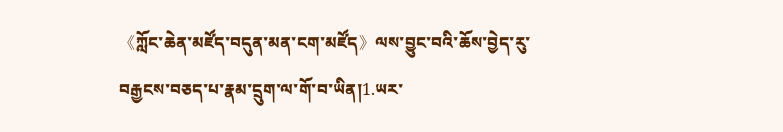《ཀློང་ཆེན་མཛོད་བདུན་མན་ངག་མཛོད》ལས་བྱུང་བའི་ཆོས་བྱེད་རུ་བརྒྱངས་བཅད་པ་རྣམ་དྲུག་ལ་གོ་བ་ཡིན།1.ཡར་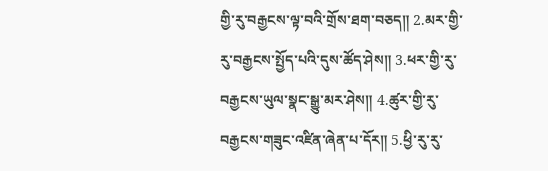གྱི་རུ་བརྒྱངས་ལྟ་བའི་གྲོས་ཐག་བཅད༎ 2.མར་གྱི་རུ་བརྒྱངས་སྤྱོད་པའི་དུས་ཚོད་ཤེས༎ 3.ཕར་གྱི་རུ་བརྒྱངས་ཡུལ་སྣང་སྒྱུ་མར་ཤེས༎ 4.ཚུར་གྱི་རུ་བརྒྱངས་གཟུང་འཛིན་ཞེན་པ་དོར༎ 5.ཕྱི་རུ་རུ་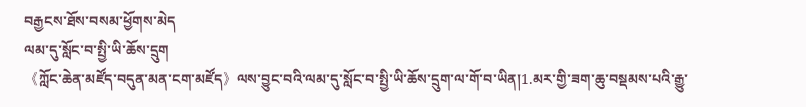བརྒྱངས་ཐོས་བསམ་ཕྱོགས་མེད
ལམ་དུ་སློང་བ་སྤྱི་ཡི་ཆོས་དྲུག
《ཀློང་ཆེན་མཛོད་བདུན་མན་ངག་མཛོད》ལས་བྱུང་བའི་ལམ་དུ་སློང་བ་སྤྱི་ཡི་ཆོས་དྲུག་ལ་གོ་བ་ཡིན།1.མར་གྱི་ཟག་ཆུ་བསྡམས་པའི་རྒྱུ་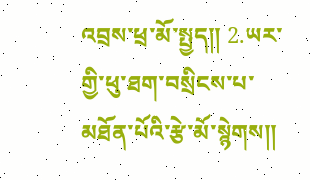འབྲས་ཕྲ་མོ་སྤྱད༎ 2.ཡར་གྱི་ཕུ་ཐག་བསྲིངས་པ་མཐོན་པོའི་རྩེ་མོ་སྙེགས༎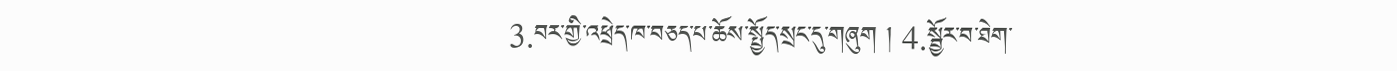3.བར་གྱི་འཕྲེད་ཁ་བཅད་པ་ཆོས་སྤྱོད་སྲང་དུ་གཞུག ། 4.སྦྱོར་བ་ཐེག་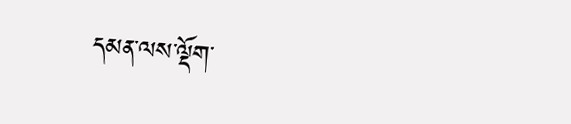དམན་ལས་ལྡོག་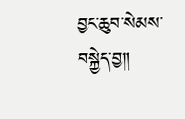བྱང་ཆུབ་སེམས་བསྐྱེད་བྱ༎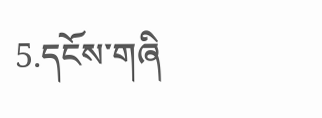5.དངོས་གཞི